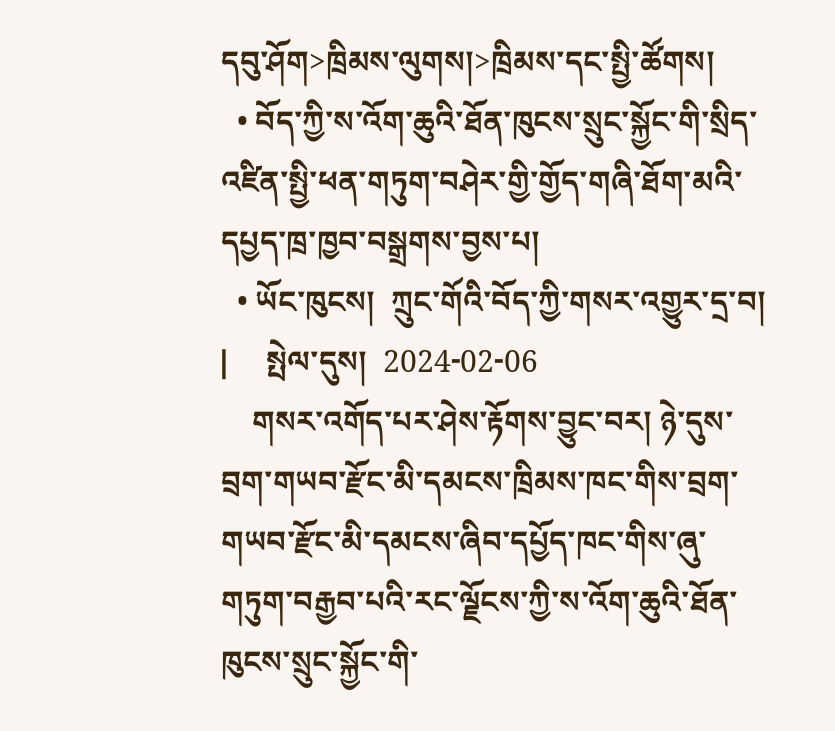དབུ་ཤོག>ཁྲིམས་ལུགས།>ཁྲིམས་དང་སྤྱི་ཚོགས།
  • བོད་ཀྱི་ས་འོག་ཆུའི་ཐོན་ཁུངས་སྲུང་སྐྱོང་གི་སྲིད་འཛིན་སྤྱི་ཕན་གཏུག་བཤེར་གྱི་གྱོད་གཞི་ཐོག་མའི་དཔྱད་ཁྲ་ཁྱབ་བསྒྲགས་བྱས་པ།
  • ཡོང་ཁུངས།  ཀྲུང་གོའི་བོད་ཀྱི་གསར་འགྱུར་དྲ་བ།   |     སྤེལ་དུས།  2024-02-06
    གསར་འགོད་པར་ཤེས་རྟོགས་བྱུང་བར། ཉེ་དུས་བྲག་གཡབ་རྫོང་མི་དམངས་ཁྲིམས་ཁང་གིས་བྲག་གཡབ་རྫོང་མི་དམངས་ཞིབ་དཔྱོད་ཁང་གིས་ཞུ་གཏུག་བརྒྱབ་པའི་རང་ལྗོངས་ཀྱི་ས་འོག་ཆུའི་ཐོན་ཁུངས་སྲུང་སྐྱོང་གི་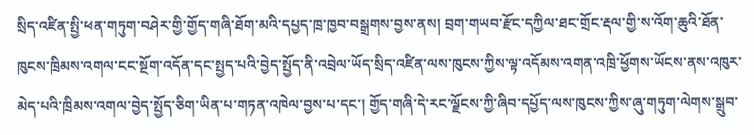སྲིད་འཛིན་སྤྱི་ཕན་གཏུག་བཤེར་གྱི་གྱོད་གཞི་ཐོག་མའི་དཔྱད་ཁྲ་ཁྱབ་བསྒྲགས་བྱས་ནས། བྲག་གཡབ་རྫོང་དཀྱིལ་ཐང་གྲོང་རྡལ་གྱི་ས་འོག་ཆུའི་ཐོན་ཁུངས་ཁྲིམས་འགལ་ངང་སྔོག་འདོན་དང་སྤྱད་པའི་བྱེད་སྤྱོད་ནི་འབྲེལ་ཡོད་སྲིད་འཛིན་ལས་ཁུངས་ཀྱིས་ལྟ་འདོམས་འགན་འཁྲི་ཕྱོགས་ཡོངས་ནས་འཁུར་མེད་པའི་ཁྲིམས་འགལ་བྱེད་སྤྱོད་ཅིག་ཡིན་པ་གཏན་འཁེལ་བྱས་པ་དང་། གྱོད་གཞི་དེ་རང་ལྗོངས་ཀྱི་ཞིབ་དཔྱོད་ལས་ཁུངས་ཀྱིས་ཞུ་གཏུག་ལེགས་སྒྲུབ་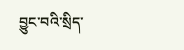བྱུང་བའི་སྲིད་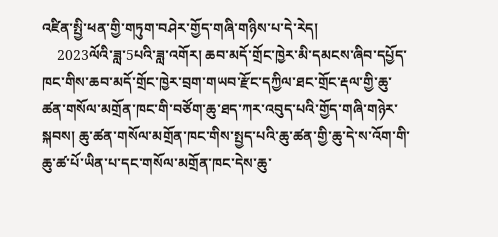འཛིན་སྤྱི་ཕན་གྱི་གཏུག་བཤེར་གྱོད་གཞི་གཉིས་པ་དེ་རེད།
    2023ལོའི་ཟླ་5པའི་ཟླ་འགོར། ཆབ་མདོ་གྲོང་ཁྱེར་མི་དམངས་ཞིབ་དཔྱོད་ཁང་གིས་ཆབ་མདོ་གྲོང་ཁྱེར་བྲག་གཡབ་རྫོང་དཀྱིལ་ཐང་གྲོང་རྡལ་གྱི་ཆུ་ཚན་གསོལ་མགྲོན་ཁང་གི་བཙོག་ཆུ་ཐད་ཀར་འབུད་པའི་གྱོད་གཞི་གཉེར་སྐབས། ཆུ་ཚན་གསོལ་མགྲོན་ཁང་གིས་སྤྱད་པའི་ཆུ་ཚན་གྱི་ཆུ་དེ་ས་འོག་གི་ཆུ་ཚ་པོ་ཡིན་པ་དང་གསོལ་མགྲོན་ཁང་དེས་ཆུ་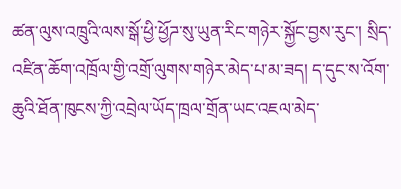ཚན་ལུས་འཁྲུའི་ལས་སྒོ་ཕྱི་ཕྱོཌ་སུ་ཡུན་རིང་གཉེར་སྐྱོང་བྱས་རུང་། སྲིད་འཛིན་ཆོག་འཁྲོལ་གྱི་འགྲོ་ལུགས་གཉེར་མེད་པ་མ་ཟད། ད་དུང་ས་འོག་ཆུའི་ཐོན་ཁུངས་ཀྱི་འབྲེལ་ཡོད་ཁྲལ་གྲོན་ཡང་འཇལ་མེད་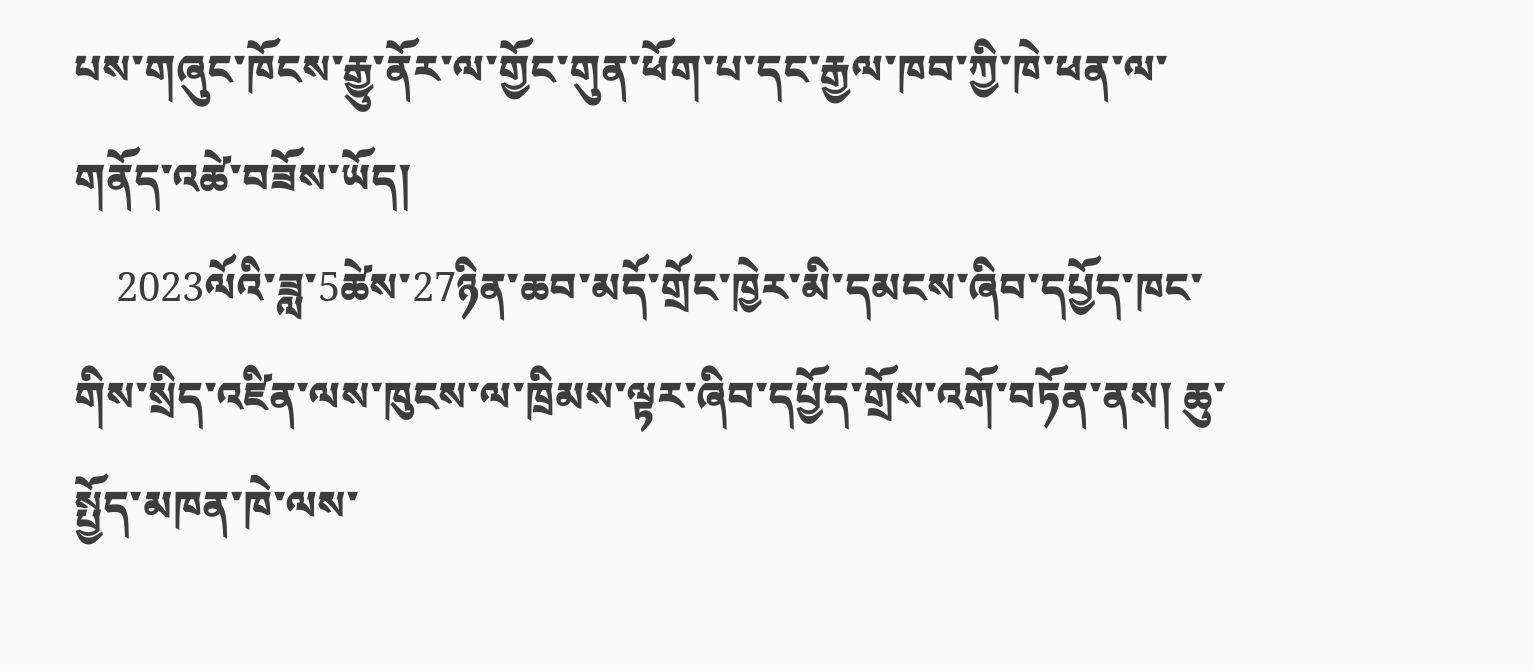པས་གཞུང་ཁོངས་རྒྱུ་ནོར་ལ་གྱོང་གུན་ཕོག་པ་དང་རྒྱལ་ཁབ་ཀྱི་ཁེ་ཕན་ལ་གནོད་འཚེ་བཟོས་ཡོད།
    2023ལོའི་ཟླ་5ཚེས་27ཉིན་ཆབ་མདོ་གྲོང་ཁྱེར་མི་དམངས་ཞིབ་དཔྱོད་ཁང་གིས་སྲིད་འཛིན་ལས་ཁུངས་ལ་ཁྲིམས་ལྟར་ཞིབ་དཔྱོད་གྲོས་འགོ་བཏོན་ནས། ཆུ་སྤྱོད་མཁན་ཁེ་ལས་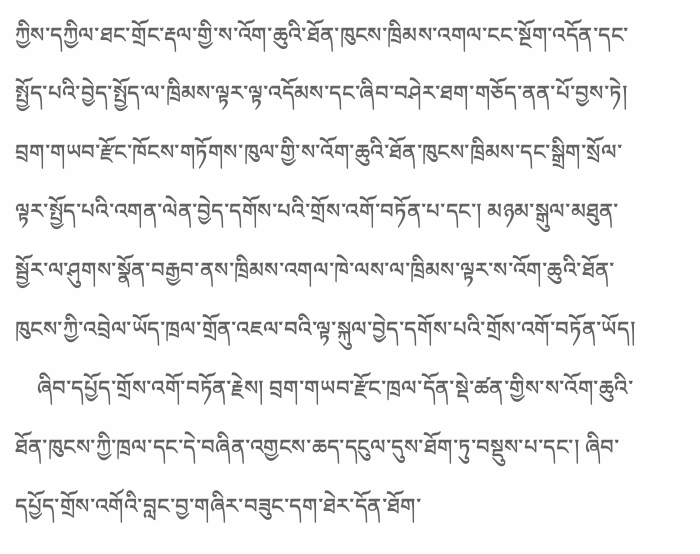ཀྱིས་དཀྱིལ་ཐང་གྲོང་རྡལ་གྱི་ས་འོག་ཆུའི་ཐོན་ཁུངས་ཁྲིམས་འགལ་ངང་སྔོག་འདོན་དང་སྤྱོད་པའི་བྱེད་སྤྱོད་ལ་ཁྲིམས་ལྟར་ལྟ་འདོམས་དང་ཞིབ་བཤེར་ཐག་གཅོད་ནན་པོ་བྱས་ཏེ། བྲག་གཡབ་རྫོང་ཁོངས་གཏོགས་ཁུལ་གྱི་ས་འོག་ཆུའི་ཐོན་ཁུངས་ཁྲིམས་དང་སྒྲིག་སྲོལ་ལྟར་སྤྱོད་པའི་འགན་ལེན་བྱེད་དགོས་པའི་གྲོས་འགོ་བཏོན་པ་དང་། མཉམ་སྒུལ་མཐུན་སྦྱོར་ལ་ཤུགས་སྣོན་བརྒྱབ་ནས་ཁྲིམས་འགལ་ཁེ་ལས་ལ་ཁྲིམས་ལྟར་ས་འོག་ཆུའི་ཐོན་ཁུངས་ཀྱི་འབྲེལ་ཡོད་ཁྲལ་གྲོན་འཇལ་བའི་ལྟ་སྐུལ་བྱེད་དགོས་པའི་གྲོས་འགོ་བཏོན་ཡོད།
    ཞིབ་དཔྱོད་གྲོས་འགོ་བཏོན་རྗེས། བྲག་གཡབ་རྫོང་ཁྲལ་དོན་སྡེ་ཚན་གྱིས་ས་འོག་ཆུའི་ཐོན་ཁུངས་ཀྱི་ཁྲལ་དང་དེ་བཞིན་འགྱངས་ཆད་དངུལ་དུས་ཐོག་ཏུ་བསྡུས་པ་དང་། ཞིབ་དཔྱོད་གྲོས་འགོའི་བླང་བྱ་གཞིར་བཟུང་དག་ཐེར་དོན་ཐོག་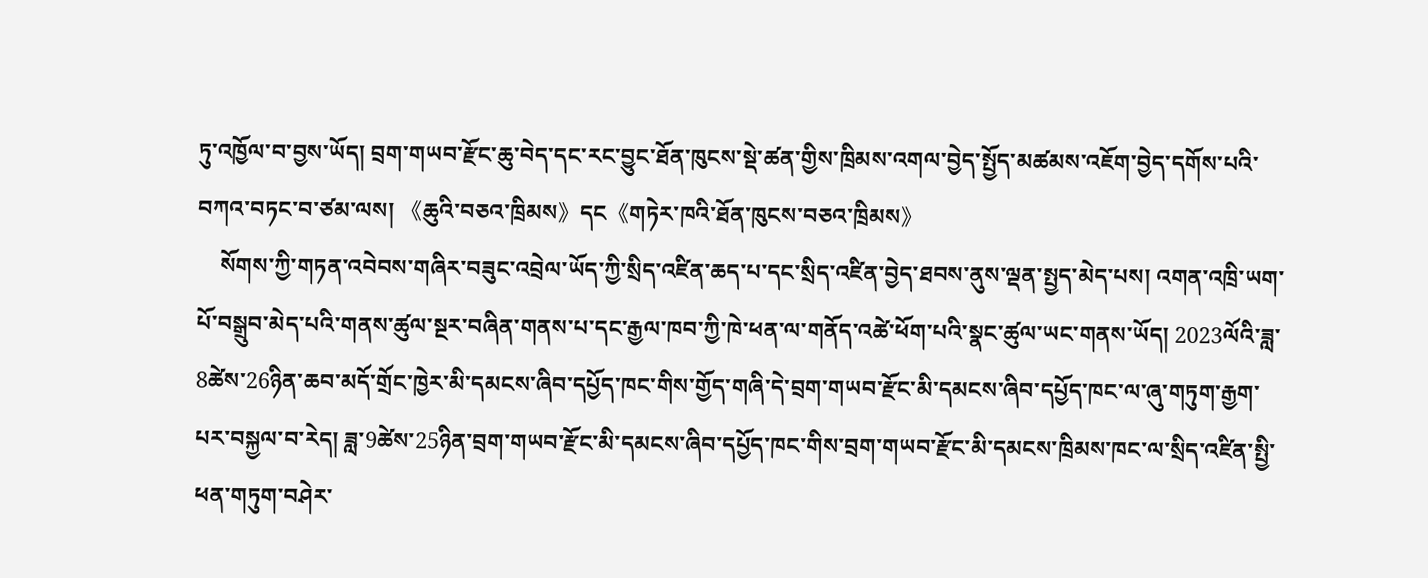ཏུ་འཁྱོལ་བ་བྱས་ཡོད། བྲག་གཡབ་རྫོང་ཆུ་བེད་དང་རང་བྱུང་ཐོན་ཁུངས་སྡེ་ཚན་གྱིས་ཁྲིམས་འགལ་བྱེད་སྤྱོད་མཚམས་འཇོག་བྱེད་དགོས་པའི་བཀའ་བཏང་བ་ཙམ་ལས། 《ཆུའི་བཅའ་ཁྲིམས》དང《གཏེར་ཁའི་ཐོན་ཁུངས་བཅའ་ཁྲིམས》
    སོགས་ཀྱི་གཏན་འབེབས་གཞིར་བཟུང་འབྲེལ་ཡོད་ཀྱི་སྲིད་འཛིན་ཆད་པ་དང་སྲིད་འཛིན་བྱེད་ཐབས་ནུས་ལྡན་སྤྱད་མེད་པས། འགན་འཁྲི་ཡག་པོ་བསྒྲུབ་མེད་པའི་གནས་ཚུལ་སྔར་བཞིན་གནས་པ་དང་རྒྱལ་ཁབ་ཀྱི་ཁེ་ཕན་ལ་གནོད་འཚེ་ཕོག་པའི་སྣང་ཚུལ་ཡང་གནས་ཡོད། 2023ལོའི་ཟླ་8ཚེས་26ཉིན་ཆབ་མདོ་གྲོང་ཁྱེར་མི་དམངས་ཞིབ་དཔྱོད་ཁང་གིས་གྱོད་གཞི་དེ་བྲག་གཡབ་རྫོང་མི་དམངས་ཞིབ་དཔྱོད་ཁང་ལ་ཞུ་གཏུག་རྒྱག་པར་བསྐྱལ་བ་རེད། ཟླ་9ཚེས་25ཉིན་བྲག་གཡབ་རྫོང་མི་དམངས་ཞིབ་དཔྱོད་ཁང་གིས་བྲག་གཡབ་རྫོང་མི་དམངས་ཁྲིམས་ཁང་ལ་སྲིད་འཛིན་སྤྱི་ཕན་གཏུག་བཤེར་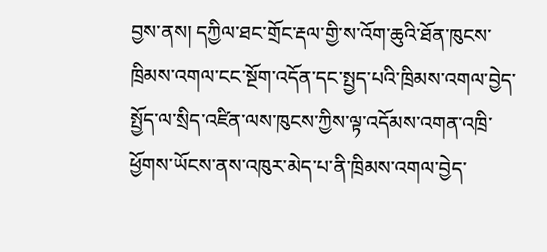བྱས་ནས། དཀྱིལ་ཐང་གྲོང་རྡལ་གྱི་ས་འོག་ཆུའི་ཐོན་ཁུངས་ཁྲིམས་འགལ་ངང་སྔོག་འདོན་དང་སྤྱད་པའི་ཁྲིམས་འགལ་བྱེད་སྤྱོད་ལ་སྲིད་འཛིན་ལས་ཁུངས་ཀྱིས་ལྟ་འདོམས་འགན་འཁྲི་ཕྱོགས་ཡོངས་ནས་འཁུར་མེད་པ་ནི་ཁྲིམས་འགལ་བྱེད་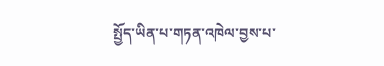སྤྱོད་ཡིན་པ་གཏན་འཁེལ་བྱས་པ་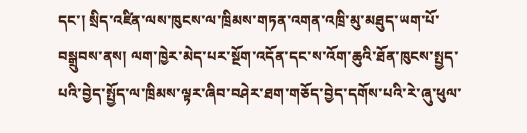དང་། སྲིད་འཛིན་ལས་ཁུངས་ལ་ཁྲིམས་གཏན་འགན་འཁྲི་མུ་མཐུད་ཡག་པོ་བསྒྲུབས་ནས། ལག་ཁྱེར་མེད་པར་སྔོག་འདོན་དང་ས་འོག་ཆུའི་ཐོན་ཁུངས་སྤྱད་པའི་བྱེད་སྤྱོད་ལ་ཁྲིམས་ལྟར་ཞིབ་བཤེར་ཐག་གཅོད་བྱེད་དགོས་པའི་རེ་ཞུ་ཕུལ་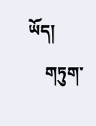ཡོད།
    གཏུག་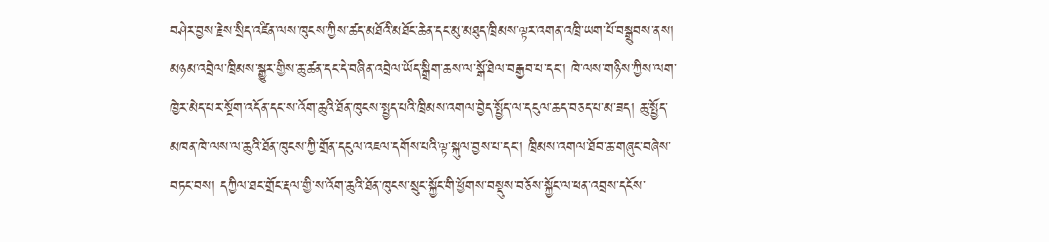བཤེར་བྱས་རྗེས་སྲིད་འཛིན་ལས་ཁུངས་ཀྱིས་ཚད་མཐོའི་མཐོང་ཆེན་དང་མུ་མཐུད་ཁྲིམས་ལྟར་འགན་འཁྲི་ཡག་པོ་བསྒྲུབས་ནས། མཉམ་འབྲེལ་ཁྲིམས་སྒྱུར་གྱིས་ཆུ་ཚན་དང་དེ་བཞིན་འབྲེལ་ཡོད་སྒྲིག་ཆས་ལ་སྒོ་ཐེལ་བརྒྱབ་པ་དང་། ཁེ་ལས་གཉིས་ཀྱིས་ལག་ཁྱེར་མེད་པར་སྔོག་འདོན་དང་ས་འོག་ཆུའི་ཐོན་ཁུངས་སྤྱད་པའི་ཁྲིམས་འགལ་བྱེད་སྤྱོད་ལ་དངུལ་ཆད་བཅད་པ་མ་ཟད། ཆུ་སྤྱོད་མཁན་ཁེ་ལས་ལ་ཆུའི་ཐོན་ཁུངས་ཀྱི་གྲོན་དངུལ་འཇལ་དགོས་པའི་ལྟ་སྐུལ་བྱས་པ་དང་། ཁྲིམས་འགལ་ཐོབ་ཆ་གཞུང་བཞེས་བཏང་བས། དཀྱིལ་ཐང་གྲོང་རྡལ་གྱི་ས་འོག་ཆུའི་ཐོན་ཁུངས་སྲུང་སྐྱོང་གི་ཕྱོགས་བསྡུས་བཅོས་སྐྱོང་ལ་ཕན་འབྲས་དངོས་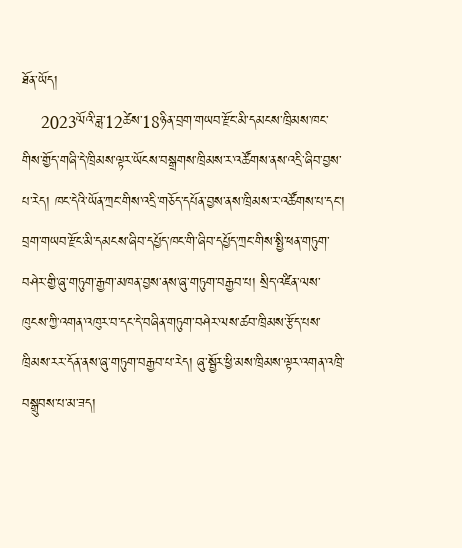ཐོན་ཡོད།
    2023ལོའི་ཟླ་12ཚེས་18ཉིན་བྲག་གཡབ་རྫོང་མི་དམངས་ཁྲིམས་ཁང་གིས་གྱོད་གཞི་དེ་ཁྲིམས་ལྟར་ཡོངས་བསྒྲགས་ཁྲིམས་ར་འཚོགས་ནས་འདྲི་ཞིབ་བྱས་པ་རེད། ཁང་དེའི་ཡོན་ཀྲང་གིས་འདྲི་གཅོད་དཔོན་བྱས་ནས་ཁྲིམས་ར་འཚོགས་པ་དང་། བྲག་གཡབ་རྫོང་མི་དམངས་ཞིབ་དཔྱོད་ཁང་གི་ཞིབ་དཔྱོད་ཀྲང་གིས་སྤྱི་ཕན་གཏུག་བཤེར་གྱི་ཞུ་གཏུག་རྒྱག་མཁན་བྱས་ནས་ཞུ་གཏུག་བརྒྱབ་པ། སྲིད་འཛིན་ལས་ཁུངས་ཀྱི་འགན་འཁུར་བ་དང་དེ་བཞིན་གཏུག་བཤེར་ལས་ཚབ་ཁྲིམས་རྩོད་པས་ཁྲིམས་རར་དོན་ནས་ཞུ་གཏུག་བརྒྱབ་པ་རེད། ཞུ་སྦྱོར་ཕྱི་མས་ཁྲིམས་ལྟར་འགན་འཁྲི་བསྒྲུབས་པ་མ་ཟད།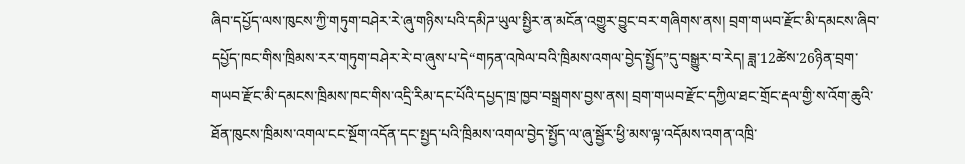ཞིབ་དཔྱོད་ལས་ཁུངས་ཀྱི་གཏུག་བཤེར་རེ་ཞུ་གཉིས་པའི་དམིཌ་ཡུལ་སྤྱིར་ན་མངོན་འགྱུར་བྱུང་བར་གཞིགས་ནས། བྲག་གཡབ་རྫོང་མི་དམངས་ཞིབ་དཔྱོད་ཁང་གིས་ཁྲིམས་རར་གཏུག་བཤེར་རེ་བ་ཞུས་པ་དེ“གཏན་འཁེལ་བའི་ཁྲིམས་འགལ་བྱེད་སྤྱོད”དུ་བསྒྱུར་བ་རེད། ཟླ་12ཚེས་26ཉིན་བྲག་གཡབ་རྫོང་མི་དམངས་ཁྲིམས་ཁང་གིས་འདྲི་རིམ་དང་པོའི་དཔྱད་ཁྲ་ཁྱབ་བསྒྲགས་བྱས་ནས། བྲག་གཡབ་རྫོང་དཀྱིལ་ཐང་གྲོང་རྡལ་གྱི་ས་འོག་ཆུའི་ཐོན་ཁུངས་ཁྲིམས་འགལ་ངང་སྔོག་འདོན་དང་སྤྱད་པའི་ཁྲིམས་འགལ་བྱེད་སྤྱོད་ལ་ཞུ་སྦྱོར་ཕྱི་མས་ལྟ་འདོམས་འགན་འཁྲི་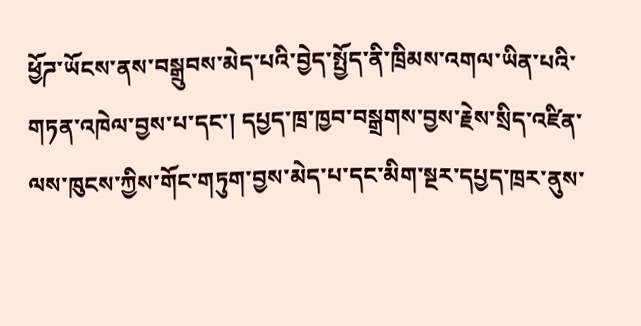ཕྱོཌ་ཡོངས་ནས་བསྒྲུབས་མེད་པའི་བྱེད་སྤྱོད་ནི་ཁྲིམས་འགལ་ཡིན་པའི་གཏན་འཁེལ་བྱས་པ་དང་། དཔྱད་ཁྲ་ཁྱབ་བསྒྲགས་བྱས་རྗེས་སྲིད་འཛིན་ལས་ཁུངས་ཀྱིས་གོང་གཏུག་བྱས་མེད་པ་དང་མིག་སྔར་དཔྱད་ཁྲར་ནུས་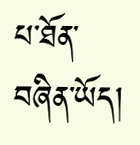པ་ཐོན་བཞིན་ཡོད།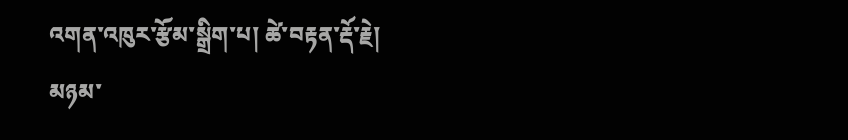འགན་འཁུར་རྩོམ་སྒྲིག་པ། ཚེ་བརྟན་རྡོ་རྗེ།
མཉམ་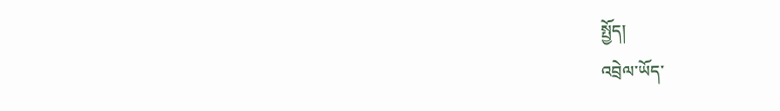སྤྱོད།
འབྲེལ་ཡོད་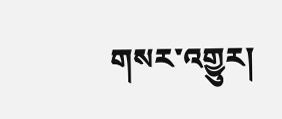གསར་འགྱུར།